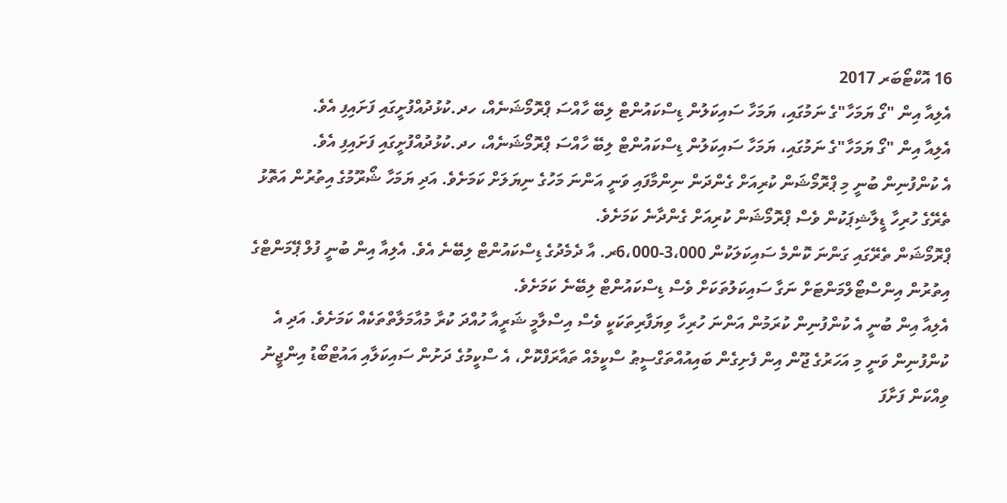16 އޮކްޓޯބަރ 2017
އެލިއާ އިން "ގޯ ޔަމަހާ"ގެ ނަމުގައި، ޔަމަހާ ސައިކަލުން ޑިސްކައުންޓް ލިބޭ ހާއްސަ ޕްރޮމޯޝަނެއް، ހދ.ކުޅުދުއްފުށީގައި ފަށައިފި އެވެ.
އެލިއާ އިން "ގޯ ޔަމަހާ"ގެ ނަމުގައި، ޔަމަހާ ސައިކަލުން ޑިސްކައުންޓް ލިބޭ ހާއްސަ ޕްރޮމޯޝަނެއް، ހދ.ކުޅުދުއްފުށީގައި ފަށައިފި އެވެ.
އެ ކުންފުނިން ބުނީ މި ޕްރޮމޯޝަން ކުރިއަށް ގެންދަން ނިންމާފައި ވަނީ އަންނަ މަހުގެ ނިޔަލަށް ކަމަށެވެ. އަދި ޔަމަހާ ޝޯރޫމުގެ އިތުރުން އަތޮޅު ތެރޭގެ ހުރިހާ ޑީލާޝިޕަކުން ވެސް ޕްރޮމޯޝަން ކުރިއަށް ގެންދާނެ ކަމަށެވެ.
ޕްރޮމޯޝަން ތެރޭގައި ގަންނަ ކޮންމެ ސައިކަލަކުން 3،000-6،000ރ. އާ ދެމެދުގެ ޑިސްކައުންޓް ލިބޭނެ އެވެ. އެލިއާ އިން ބުނީ ފުލް ޕޭމަންޓްގެ އިތުރުން އިންސްޓޯލްމަންޓަށް ނަގާ ސައިކަލުތަކަށް ވެސް ޑިސްކައުންޓް ލިބޭނެ ކަމަށެވެ.
އެލިއާ އިން ބުނީ އެ ކުންފުނިން ކުރަމުން އަންނަ ހުރިހާ ވިޔަފާރިތަކަކީ ވެސް އިސްލާމީ ޝަރީއާ ހުއްދަ ކުރާ މުއާމަލާތްތަކެއް ކަމަށެވެ. އަދި އެ ކުންފުނިން ވަނީ މި އަހަރުގެ ޖޫން އިން ފެށިގެން ބައިއުއްތަގްސީޠު ސްކީމެއް ތައާރަފްކޮށް، އެ ސްކީމުގެ ދަށުން ސައިކަލާއި އައުޓްބޯޑު އިންޖީނު ވިއްކަން ފަށާފަ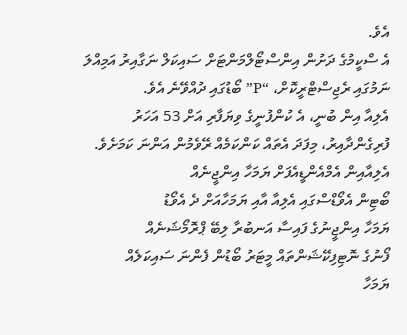އެވެ.
އެ ސްކީމުގެ ދަށުން އިންސްޓޯލްމަންޓަށް ސައިކަލް ނަގާއިރު އަމިއްލަ ނަމުގައި ރެޖިސްޓްރީކޮށް، “P” ބޯޑުގައި ދުއްވޭނެ އެވެ.
އެލިއާ އިން ބުނީ، އެ ކުންފުނީގެ ވިޔަފާރި އަށް 53 އަހަރު ފުރިގެންދާއިރު، މިފަދަ އެތައް ކަންކަމެއް ރޭވެމުން އަންނަ ކަމަށެވެ.
އެލިއާއިން އެމްއެންޑީއެފަށް ޔަމަހާ އިންޖީނެއް
ބޯޓިން އެވޯޑްސްގައި އެލިއާ އާއި ޔަމަހާއަށް ދެ އެވޯޑު
ޔަމަހާ އިންޖީނުގެ ފައިސާ އަނބުރާ ލިބޭ ޕްރޮމޯޝަނެއް
ފޯނުގެ ނޮޓިފިކޭޝަންތައް މީޓަރު ބޯޑުން ފެންނަ ސައިކަލެއް
ޔަމަހާ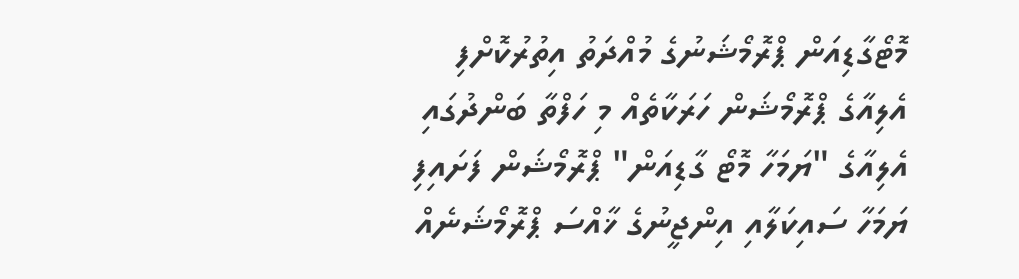މޮޓޯގާޑިއަން ޕްރޮމޯޝަނުގެ މުއްދަތު އިތުރުކޮށްފި
އެލިއާގެ ޕްރޮމޯޝަން ހަރަކާތެއް މި ހަފްތާ ބަންދުގައި
އެލިއާގެ "ޔަމަހާ މޮޓޯ ގާޑިއަން" ޕްރޮމޯޝަން ފަށައިފި
ޔަމަހާ ސައިކަލާއި އިންޖީނުގެ ޚާއްސަ ޕްރޮމޯޝަނެއް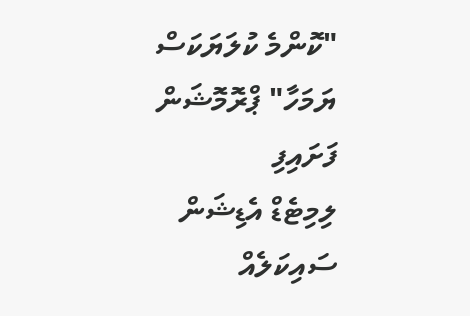"ކޮންމެ ކުލަޔަކަސް ޔަމަހާ" ޕްރޮމޮޝަން ފަށައިފި
ލިމިޓެޑް އެޑިޝަން ސައިކަލެއް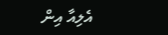އެލިއާ އިން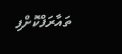ތައާރަފްކޮށްފި